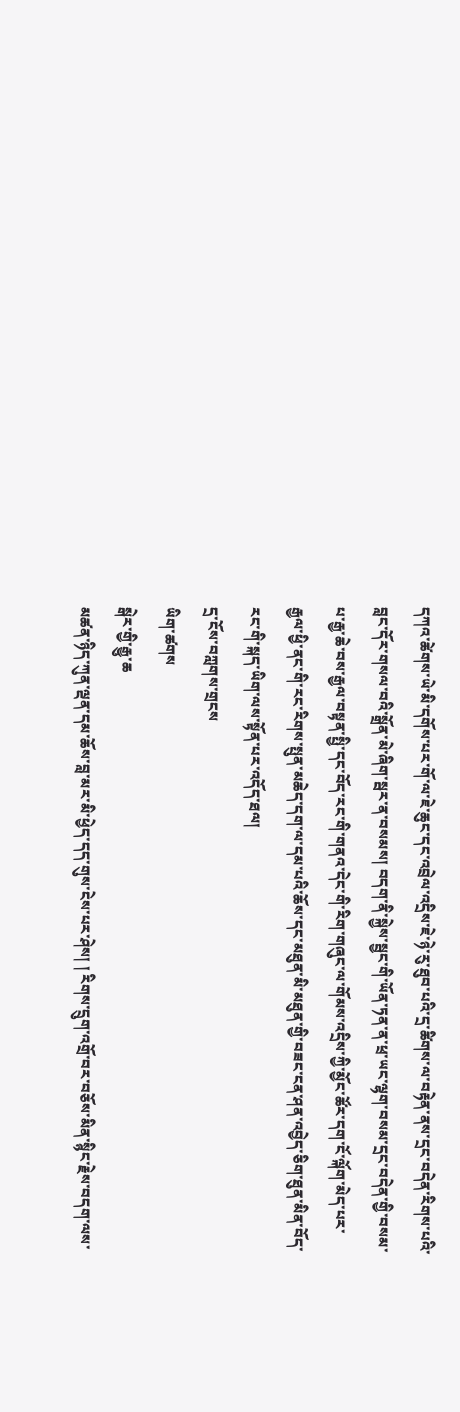དཀའ་ཚེགས་ཡེ་མི་དགོས་པར་གོ་ལ་ཇེ་ཆུང་དང་འབྲེལ་འདྲིས་ཇེ་ཉེ་རུ་ཐུབ་པའི་དྲ་ཚིགས་ལ་བརྟེན་ནས་དྲང་བདེན་རིགས་པའི་བླང་དོར་གསལ་བའི་སྒྲོན་མེ་ཞིག་སྦར་ན་བསམས། བདག་ནི་སྐྱེས་སྦྱང་གི་ཡོན་ཏན་ན་ཕྲ་ཡང་ལྷག་བསམ་དྲང་བདེན་གྱི་བསམ་པ་རྒྱ་ཆེ་བས་རྒྱལ་བསྟན་སྤྱི་དང་བོད་རང་གི་གནའ་དེང་གི་རིག་གཞུང་ལ་གོམས་འདྲིས་ཀྱི་མྱོང་ཚོར་དག་ངོ་ལྐོག་མེད་པར་རྒྱལ་ཕྱི་ནང་གི་རང་རིགས་སྤུན་མཆེད་དག་ལ་དམ་པའི་ཆོས་དང་མཐུན་མི་མཐུན་གྱི་བཟང་ངན་ཤན་འབྱེད་ཅིག་ཐུན་མིན་བོད་རང་གི་སྐད་ཡིག་ལས་སྟོན་པར་འདོད་ཐལ།
དྲ་ངོས་བཀླགས་གྲངས
ཡིག་ཚགས
སྒེར་གྱི་རྒྱུ་ཆ
མཚན་ཉིད་ཀུན་ལྡན་དམ་ཆོས་བླ་མར་མི་ཕྱེད་དད་གུས་ངེས་པར་ཤེས། ། རིགས་དྲུག་འགྲོ་བར་བཅོས་མིན་སྙིང་རྗེས་བདག་ལས་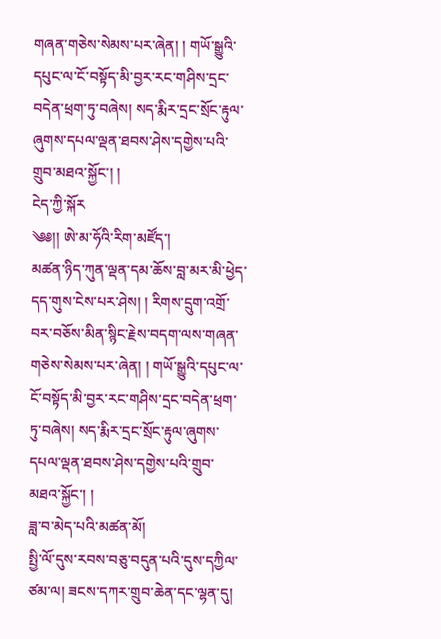གཞན་གཅེས་སེམས་པར་ཞེན། ། གཡོ་སྒྱུའི་དཔུང་ལ་ངོ་བསྟོད་མི་བྱར་རང་གཤིས་དྲང་བདེན་ཕྲག་ཏུ་བཞེས། སད་རྨིར་དྲང་སྲོང་རྟུལ་ཞུགས་དཔལ་ལྡན་ཐབས་ཤེས་དགྱེས་པའི་གྲུབ་མཐའ་སྐྱོང་། །
ངེད་ཀྱི་སྐོར
༄༅།། ཨེ་མ་ཧོའི་རིག་མཛོད་།
མཚན་ཉིད་ཀུན་ལྡན་དམ་ཆོས་བླ་མར་མི་ཕྱེད་དད་གུས་ངེས་པར་ཤེས། ། རིགས་དྲུག་འགྲོ་བར་བཅོས་མིན་སྙིང་རྗེས་བདག་ལས་གཞན་གཅེས་སེམས་པར་ཞེན། ། གཡོ་སྒྱུའི་དཔུང་ལ་ངོ་བསྟོད་མི་བྱར་རང་གཤིས་དྲང་བདེན་ཕྲག་ཏུ་བཞེས། སད་རྨིར་དྲང་སྲོང་རྟུལ་ཞུགས་དཔལ་ལྡན་ཐབས་ཤེས་དགྱེས་པའི་གྲུབ་མཐའ་སྐྱོང་། །
ཟླ་བ་མེད་པའི་མཚན་མོ།
སྤྱི་ལོ་དུས་རབས་བཅུ་བདུན་པའི་དུས་དཀྱིལ་ཙམ་ལ། ཟངས་དཀར་གྲུབ་ཆེན་དང་ལྷན་དུ།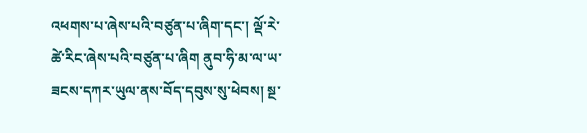འཕགས་པ་ཞེས་པའི་བཙུན་པ་ཞིག་དང་། ལྡོ་རེ་ཚེ་རིང་ཞེས་པའི་བཙུན་པ་ཞིག ནུབ་ཧི་མ་ལ་ཡ་ཟངས་དཀར་ཡུལ་ནས་བོད་དབུས་སུ་ཕེབས། སྔ་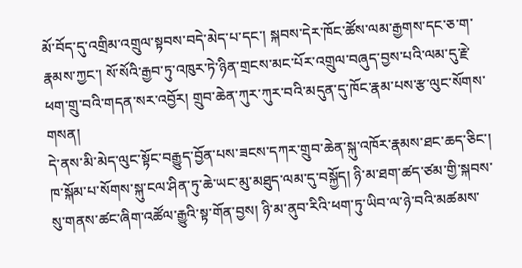མོ་བོད་དུ་འགྲིམ་འགྲུལ་སྟབས་བདེ་མེད་པ་དང་། སྐབས་དེར་ཁོང་ཚོས་ལམ་རྒྱགས་དང་ཅ་ག་རྣམས་ཀྱང་། སོ་སོའི་རྒྱབ་ཏུ་འཁུར་ཏེ་ཉིན་གྲངས་མང་པོར་འགྲུལ་བཞུད་བྱས་པའི་ལམ་དུ་རྗེ་ཕག་གྲུ་བའི་གདན་སར་འབྱོར། གྲུབ་ཆེན་ཀུར་ཀུར་བའི་མདུན་དུ་ཁོང་རྣམ་པས་རྩ་ལུང་སོགས་གསན།
དེ་ནས་མི་མེད་ལུང་སྟོང་བརྒྱུད་བྱོན་པས་ཟངས་དཀར་གྲུབ་ཆེན་སྐུ་འཁོར་རྣམས་ཐང་ཆད་ཅིང་། ཁ་སྐོམ་པ་སོགས་སྐུ་ངལ་ཤིན་ཏུ་ཆེ་ཡང་མུ་མཐུད་ལམ་དུ་བསྐྱོད། ཉི་མ་ཐག་ཚད་ཙམ་གྱི་སྐབས་སུ་གནས་ཚང་ཞིག་འཚོལ་རྒྱུའི་སྟ་གོན་བྱས། ཉི་མ་ནུབ་རིའི་ཕག་ཏུ་ཡིབ་ལ་ཉེ་བའི་མཚམས་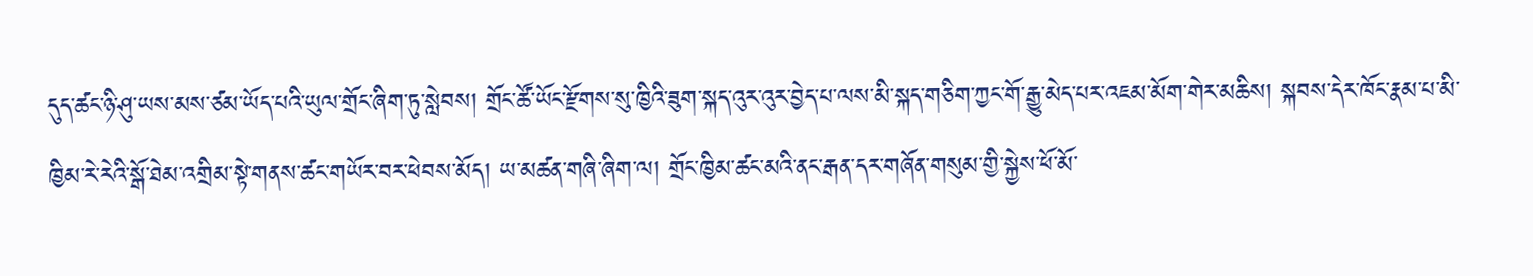དུད་ཚང་ཉི་ཤུ་ཡས་མས་ཙམ་ཡོད་པའི་ཡུལ་གྲོང་ཞིག་ཏུ་སླེབས། གྲོང་ཚོ་ཡོང་རྫོགས་སུ་ཁྱིའི་ཟུག་སྐད་འུར་འུར་བྱེད་པ་ལས་མི་སྐད་གཅིག་ཀྱང་གོ་རྒྱུ་མེད་པར་འཇམ་མོག་གེར་མཆིས། སྐབས་དེར་ཁོང་རྣམ་པ་མི་ཁྱིམ་རེ་རེའི་སྒོ་ཐེམ་འགྲིམ་སྟེ་གནས་ཚང་གཡོར་བར་ཕེབས་མོད། ཡ་མཚན་གཞི་ཞིག་ལ། གྲོང་ཁྱིམ་ཚང་མའི་ནང་རྒན་དར་གཞོན་གསུམ་གྱི་སྐྱེས་ཕོ་མོ་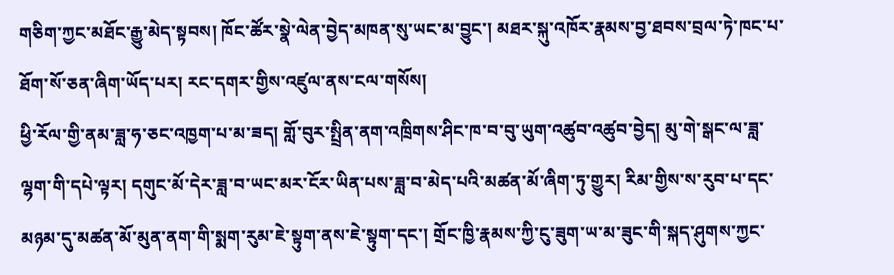གཅིག་ཀྱང་མཐོང་རྒྱུ་མེད་སྟབས། ཁོང་ཚོར་སྣེ་ལེན་བྱེད་མཁན་སུ་ཡང་མ་བྱུང་། མཐར་སྐུ་འཁོར་རྣམས་བྱ་ཐབས་བྲལ་ཏེ་ཁང་པ་ཐོག་སོ་ཅན་ཞིག་ཡོད་པར། རང་དགར་གྱིས་འཛུལ་ནས་ངལ་གསོས།
ཕྱི་རོལ་གྱི་ནམ་ཟླ་ཧ་ཅང་འཁྱག་པ་མ་ཟད། གློ་བུར་སྤྲིན་ནག་འཁྲིགས་ཤིང་ཁ་བ་བུ་ཡུག་འཚུབ་འཚུབ་བྱེད། མུ་གེ་སྒང་ལ་ཟླ་ལྷག་གི་དཔེ་ལྟར། དགུང་མོ་དེར་ཟླ་བ་ཡང་མར་ངོར་ཡིན་པས་ཟླ་བ་མེད་པའི་མཚན་མོ་ཞིག་ཏུ་གྱུར། རིམ་གྱིས་ས་རུབ་པ་དང་མཉམ་དུ་མཚན་མོ་མུན་ནག་གི་སྨག་རུམ་ཇེ་སྟུག་ནས་ཇེ་སྟུག་དང་། གྲོང་ཁྱི་རྣམས་ཀྱི་ངུ་ཟུག་ཡ་མ་ཟུང་གི་སྐད་ཤུགས་ཀྱང་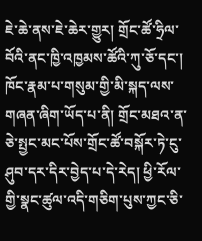ཇེ་ཆེ་ནས་ཇེ་ཆེར་གྱུར། གྲོང་ཚོ་ཧྲིལ་བོའི་ནང་ཁྱི་འཁྱམས་ཚོའི་ཀུ་ཅོ་དང་། ཁོང་རྣམ་པ་གསུམ་གྱི་མི་སྐད་ལས་གཞན་ཞིག་ཡོད་པ་ནི། གྲོང་མཐའ་ན་ཅེ་སྤྱང་མང་པོས་གྲོང་ཚོ་བསྐོར་ཏེ་ངུ་ཤུབ་དར་དིར་བྱེད་པ་དེ་རེད། ཕྱི་རོལ་གྱི་སྣང་ཚུལ་འདི་གཅིག་པུས་ཀྱང་ཅི་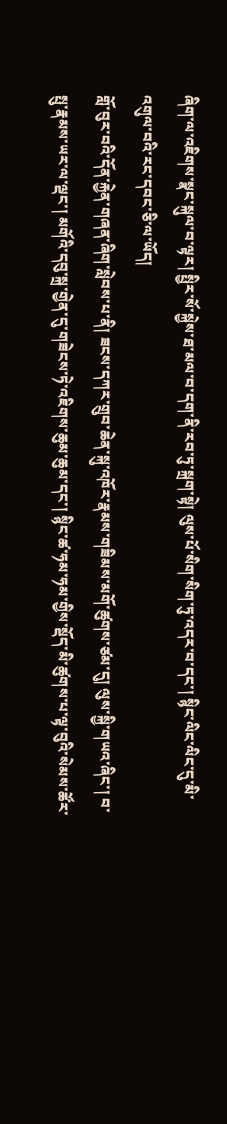ཞིག་ལ་འཇིགས་སྣང་སྐུལ་བ་ལྟར། སྤྱིར་སོ་སྐྱེས་ཐ་མལ་བ་དག་ནི་རབ་ཏུ་སྐྲག་སྟེ། ལུས་པོ་སིག་སིག་ཏུ་འདར་བ་དང་། སྙིང་ལིང་ལིང་དུ་མི་འགུལ་བའི་རང་དབང་ཅི་ལ་ཡོད།
གློ་བུར་བའི་དོན་རྐྱེན་གཞན་ཞིག་སླེབས་པ་ནི། ཟངས་དཀར་གྲུབ་ཆེན་སྐུ་འཁོར་རྣམས་གཟིམས་མགོ་ཚུགས་ཙམ་དུ། ལུས་སྐྱི་གཡའ་ཞིང་། བ་སྤུ་རྣམས་ཡར་ལ་ལྡང་། མགོའི་དབུ་སྐྲ་གྱེན་དུ་གཟེངས་ཏེ་འཇིགས་ཆུམ་ཆུམ་དང་། སྙིང་ཚ་ཧམ་ཧམ་གྱིས་སྡོད་མི་ཚུགས་པ་ལྟ་བུའི་སེམས་ཚོར་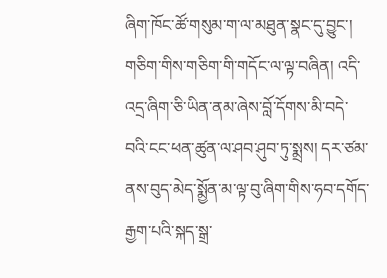ཞིག་ཁོང་ཚོ་གསུམ་ག་ལ་མཐུན་སྣང་དུ་བྱུང་། གཅིག་གིས་གཅིག་གི་གདོང་ལ་ལྟ་བཞིན། འདི་འདྲ་ཞིག་ཅི་ཡིན་ནམ་ཞེས་བློ་དོགས་མི་བདེ་བའི་ངང་ཕན་ཚུན་ལ་ཤབ་ཤུབ་ཏུ་སྨྲས། དར་ཙམ་ནས་བུད་མེད་སྨྱོན་མ་ལྟ་བུ་ཞིག་གིས་ཧབ་དགོད་རྒྱག་པའི་སྐད་སྒྲ་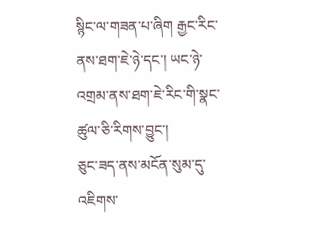སྙིང་ལ་གཟན་པ་ཞིག རྒྱང་རིང་ནས་ཐག་ཇེ་ཉེ་དང་། ཡང་ཉེ་འགྲམ་ནས་ཐག་ཇེ་རིང་གི་སྣང་ཚུལ་ཅི་རིགས་བྱུང་།
ཅུང་ཟད་ནས་མངོན་སུམ་དུ་འཇིགས་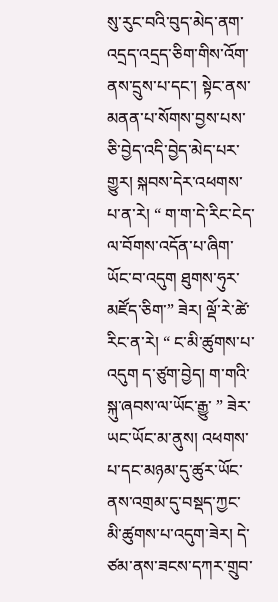སུ་རུང་བའི་བུད་མེད་ནག་འདྲད་འདྲད་ཅིག་གིས་འོག་ནས་དྲུས་པ་དང་། སྟེང་ནས་མནན་པ་སོགས་བྱས་པས་ཅི་བྱེད་འདི་བྱེད་མེད་པར་གྱུར། སྐབས་དེར་འཕགས་པ་ན་རེ། “ ག་ག་དེ་རིང་ངེད་ལ་བོགས་འདོན་པ་ཞིག་ཡོང་བ་འདུག ཐུགས་ཧུར་མཛོད་ཅིག་” ཟེར། ལྡོ་རེ་ཚེ་རིང་ན་རེ། “ ང་མི་ཚུགས་པ་འདུག ད་ཙུག་བྱེད། ག་གའི་སྐུ་ཞབས་ལ་ཡོང་རྒྱུ་ ” ཟེར་ཡང་ཡོང་མ་ནུས། འཕགས་པ་དང་མཉམ་དུ་ཚུར་ཡོང་ནས་འགྲམ་དུ་བསྡད་ཀྱང་མི་ཚུགས་པ་འདུག་ཟེར། དེ་ཙམ་ནས་ཟངས་དཀར་གྲུབ་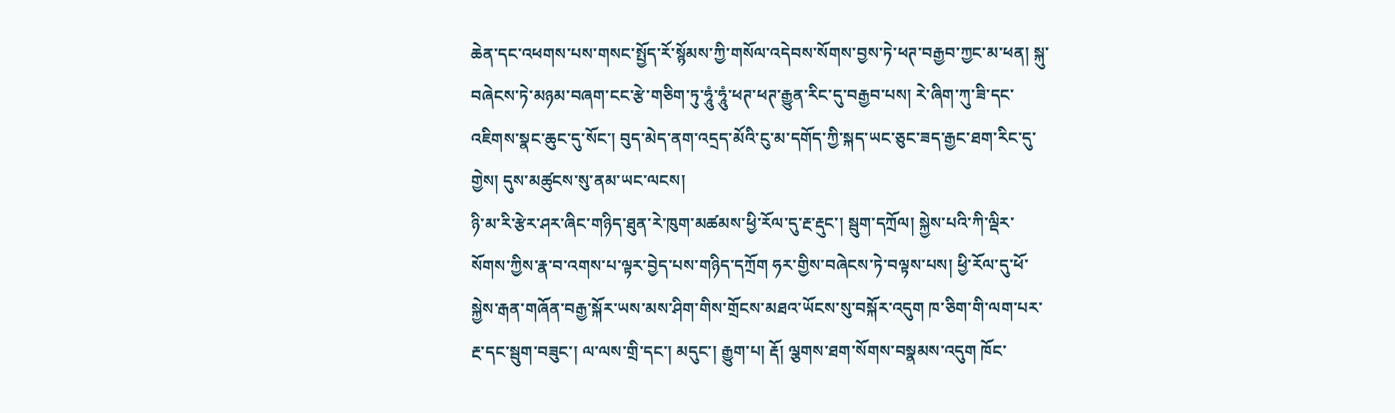ཆེན་དང་འཕགས་པས་གསང་སྤྱོད་རོ་སྙོམས་ཀྱི་གསོལ་འདེབས་སོགས་བྱས་ཏེ་ཕཊ་བརྒྱབ་ཀྱང་མ་ཕན། སྐུ་བཞེངས་ཏེ་མཉམ་བཞག་ངང་རྩེ་གཅིག་ཏུ་ཧཱུཾ་ཧཱུཾ་ཕཊ་ཕཊ་རྒྱུན་རིང་དུ་བརྒྱབ་པས། རེ་ཞིག་ཀུ་ཟི་དང་འཇིགས་སྣང་ཆུང་དུ་སོང་། བུད་མེད་ནག་འདྲད་མོའི་ངུ་མ་དགོད་ཀྱི་སྐད་ཡང་ཅུང་ཟད་རྒྱང་ཐག་རིང་དུ་གྱེས། དུས་མཚུངས་སུ་ནམ་ཡང་ལངས།
ཉི་མ་རི་རྩེར་ཤར་ཞིང་གཉིད་ཐུན་རེ་ཁུག་མཚམས་ཕྱི་རོལ་དུ་རྔ་རྡུང་། སྦུག་དཀྲོལ། སྐྱེས་པའི་ཀི་ལྡིར་སོགས་ཀྱིས་རྣ་བ་འགས་པ་ལྟར་བྱེད་པས་གཉིད་དཀྲོག ཧར་གྱིས་བཞེངས་ཏེ་བལྟས་པས། ཕྱི་རོལ་དུ་ཕོ་སྐྱེས་རྒན་གཞོན་བརྒྱ་སྐོར་ཡས་མས་ཤིག་གིས་གྲོངས་མཐའ་ཡོངས་སུ་བསྐོར་འདུག ཁ་ཅིག་གི་ལག་པར་རྔ་དང་སྦུག་བཟུང་། ལ་ལས་གྲི་དང་། མདུང་། རྒྱུག་པ། རྡོ། ལྕགས་ཐག་སོགས་བསྣམས་འདུག ཁོང་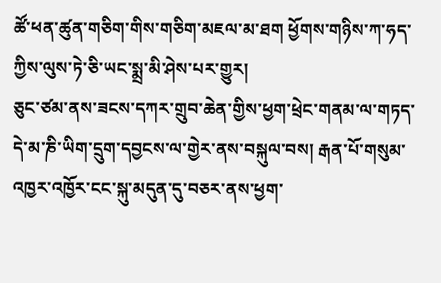ཚོ་ཕན་ཚུན་གཅིག་གིས་གཅིག་མཇལ་མ་ཐག ཕྱོགས་གཉིས་ཀ་ཧད་ཀྱིས་ལུས་ཏེ་ཅི་ཡང་སྨྲ་མི་ཤེས་པར་གྱུར།
ཅུང་ཙམ་ནས་ཟངས་དཀར་གྲུབ་ཆེན་གྱིས་ཕྱག་ཕྲེང་གནམ་ལ་གཏད་དེ་མ་ཎི་ཡིག་དྲུག་དབྱངས་ལ་གྱེར་ནས་བསྐུལ་བས། རྒན་པོ་གསུམ་འཁྱར་འཁྱོར་ངང་སྐུ་མདུན་དུ་བཅར་ནས་ཕྱག་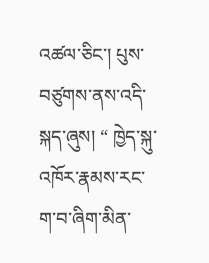འཚལ་ཅིང་། པུས་བཙུགས་ནས་འདི་སྐད་ཞུས། “ ཁྱེད་སྐུ་འཁོར་རྣམས་རང་ག་བ་ཞིག་མིན་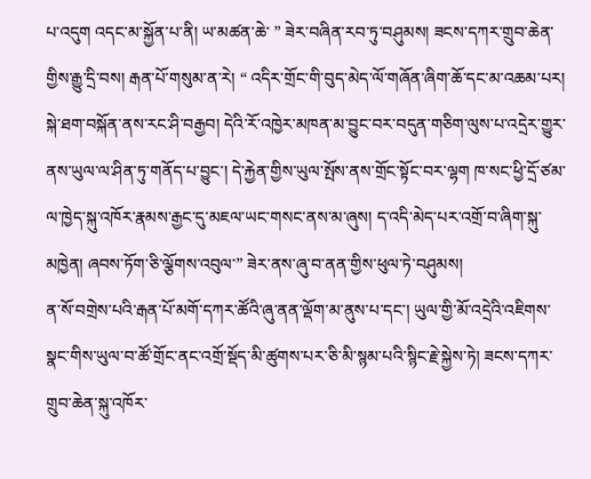པ་འདུག འདང་མ་སྐྱོན་པ་ནི། ཡ་མཚན་ཆེ་ ” ཟེར་བཞིན་རབ་ཏུ་བཤུམས། ཟངས་དཀར་གྲུབ་ཆེན་གྱིས་རྒྱུ་དྲི་བས། རྒན་པོ་གསུམ་ན་རེ། “ འདིར་གྲོང་གི་བུད་མེད་ལོ་གཞོན་ཞིག་ཆོ་དང་མ་འཆམ་པར། སྐེ་ཐག་བསྐོན་ནས་རང་ཤི་བརྒྱབ། དེའི་རོ་འཁྱེར་མཁན་མ་བྱུང་བར་བདུན་གཅིག་ལུས་པ་འདྲེར་གྱུར་ནས་ཡུལ་ལ་ཤིན་ཏུ་གནོད་པ་བྱུང་། དེ་རྐྱེན་གྱིས་ཡུལ་སྤོས་ནས་གྲོང་སྟོང་བར་ལྷག ཁ་སང་ཕྱི་དྲོ་ཙམ་ལ་ཁྱེད་སྐུ་འཁོར་རྣམས་རྒྱང་དུ་མཇལ་ཡང་གསང་ནས་མ་ཞུས། ད་འདི་མེད་པར་འགྲོ་བ་ཞིག་སྐུ་མཁྱེན། ཞབས་ཏོག་ཅི་ལྕོགས་འབུལ་” ཟེར་ནས་ཞུ་བ་ནན་གྱིས་ཕུལ་ཏེ་བཤུམས།
ན་སོ་བགྲེས་པའི་རྒན་པོ་མགོ་དཀར་ཚོའི་ཞུ་ནན་ལྡོག་མ་ནུས་པ་དང་། ཡུལ་གྱི་མོ་འདྲེའི་འཇིགས་སྣང་གིས་ཡུལ་བ་ཚོ་གྲོང་ནང་འགྲོ་སྡོད་མི་ཚུགས་པར་ཅི་མི་སྙམ་པའི་སྙིང་རྗེ་སྐྱེས་ཏེ། ཟངས་དཀར་གྲུབ་ཆེན་སྐུ་འཁོར་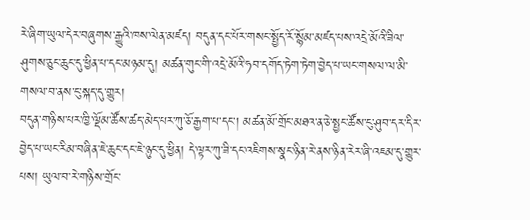རེ་ཞིག་ཡུལ་དེར་བཞུགས་རྒྱུའི་ཁས་ལེན་མཛད། བདུན་དང་པོར་གསང་སྤྱོད་རོ་སྙོམ་མཛད་པས་འདྲེ་མོའི་ཟིལ་ཤུགས་ཅུང་ཆུང་དུ་ཕྱིན་པ་དང་མཉམ་དུ། མཚན་གུང་གི་འདྲེ་མོའི་ཧབ་དགོད་ཏེག་ཏེག་བྱེད་པ་ཡང་གསལ་ལ་མི་གསལ་བ་ནས་ངུ་སྐད་དུ་གྱུར།
བདུན་གཉིས་པར་ཁྱི་ལྡོམ་ཚོས་ཚད་མེད་པར་ཀུ་ཅོ་རྒྱག་པ་དང་། མཚན་མོ་གྲོང་མཐའ་ན་ཅེ་སྤྱང་ཚོས་ངུ་ཤུབ་དར་དིར་བྱེད་པ་ཡང་རིམ་བཞིན་ཇེ་ཆུང་དང་ཇེ་ཉུང་དུ་ཕྱིན། དེ་ལྟར་ཀུ་ཟི་དང་འཇིགས་སྣང་ཉིན་རེ་ནས་ཉིན་རེར་ཞི་འཇམ་དུ་གྱུར་པས། ཡུལ་བ་རེ་གཉིས་གྲོང་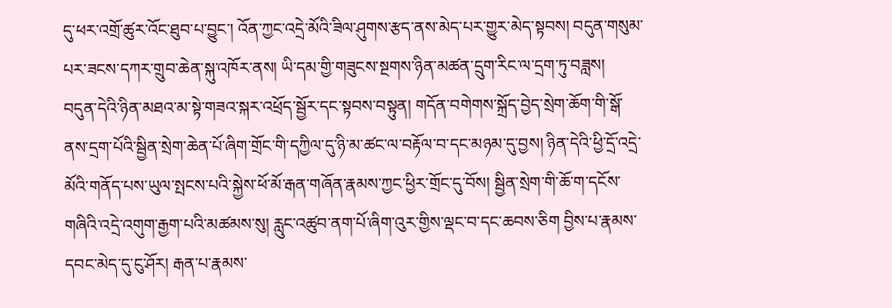དུ་ཕར་འགྲོ་ཚུར་འོང་ཐུབ་པ་བྱུང་། འོན་ཀྱང་འདྲེ་མོའི་ཟིལ་ཤུགས་རྩད་ནས་མེད་པར་གྱུར་མེད་སྟབས། བདུན་གསུམ་པར་ཟངས་དཀར་གྲུབ་ཆེན་སྐུ་འཁོར་ནས། ཡི་དམ་གྱི་གཟུངས་སྔགས་ཉིན་མཚན་དྲུག་རིང་ལ་དྲག་ཏུ་བཟླས།
བདུན་དེའི་ཉིན་མཐའ་མ་སྟེ་གཟའ་སྐར་འཕྲོད་སྦྱོར་དང་སྟབས་བསྟུན། གདོན་བགེགས་སྐྲོད་བྱེད་སྲེག་ཆོག་གི་སྒོ་ནས་དྲག་པོའི་སྦྱིན་སྲེག་ཆེན་པོ་ཞིག་གྲོང་གི་དཀྱིལ་དུ་ཉི་མ་ཚང་ལ་བརྟོལ་བ་དང་མཉམ་དུ་བྱས། ཉིན་དེའི་ཕྱི་དྲོ་འདྲེ་མོའི་གནོད་པས་ཡུལ་སྤངས་པའི་སྐྱེས་ཕོ་མོ་རྒན་གཞོན་རྣམས་ཀྱང་ཕྱིར་གྲོང་དུ་བོས། སྦྱིན་སྲེག་གི་ཆོ་ག་དངོས་གཞིའི་འདྲེ་འགུག་རྒྱག་པའི་མཚམས་སུ། རླུང་འཚུབ་ནག་པོ་ཞིག་འུར་གྱིས་ལྡང་བ་དང་ཆབས་ཅིག བྱིས་པ་རྣམས་དབང་མེད་དུ་ངུ་ཤོར། རྒན་པ་རྣམས་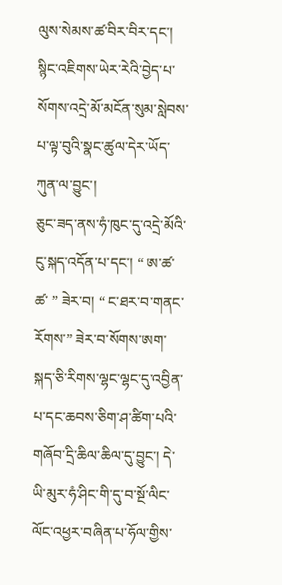ལུས་སེམས་ཚ་བིར་བིར་དང་། སྙིང་འཇིགས་ཡེར་རེའི་བྱེད་པ་སོགས་འདྲེ་མོ་མངོན་སུམ་སླེབས་པ་ལྟ་བུའི་སྣང་ཚུལ་དེར་ཡོད་ཀུན་ལ་བྱུང་།
ཅུང་ཟད་ནས་ཧཾ་ཁུང་དུ་འདྲེ་མོའི་ངུ་སྐད་འདོན་པ་དང་། “ ཨ་ཚ་ཚ་ ” ཟེར་བ། “ ང་ཐར་བ་གནང་རོགས་” ཟེར་བ་སོགས་ཨག་སྐད་ཅི་རིགས་ལྷང་ལྷང་དུ་འབྱིན་པ་དང་ཆབས་ཅིག་ཤ་ཚིག་པའི་གཞོབ་དྲི་ཆིལ་ཆིལ་དུ་བྱུང་། དེ་ཡི་མུར་ཧཾ་ཤིང་གི་དུ་བ་སྔོ་ལིང་ལོང་འཕྱར་བཞིན་པ་ཧོལ་གྱིས་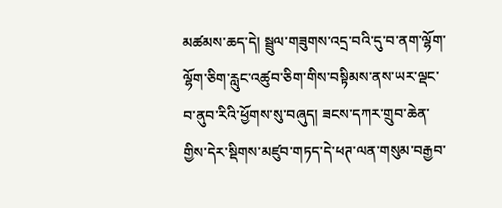མཚམས་ཆད་དེ། སྦྲུལ་གཟུགས་འདྲ་བའི་དུ་བ་ནག་ལྷོག་ལྷོག་ཅིག་རླུང་འཚུབ་ཅིག་གིས་བསྟིམས་ནས་ཡར་ལྡང་བ་ནུབ་རིའི་ཕྱོགས་སུ་བཞུད། ཟངས་དཀར་གྲུབ་ཆེན་གྱིས་དེར་སྡིགས་མཛུབ་གཏད་དེ་ཕཊ་ལན་གསུམ་བརྒྱབ་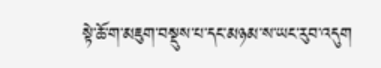སྟེ་ཆོ་ག་མཇུག་བསྡུས་པ་དང་མཉམ་ས་ཡང་རུབ་འདུག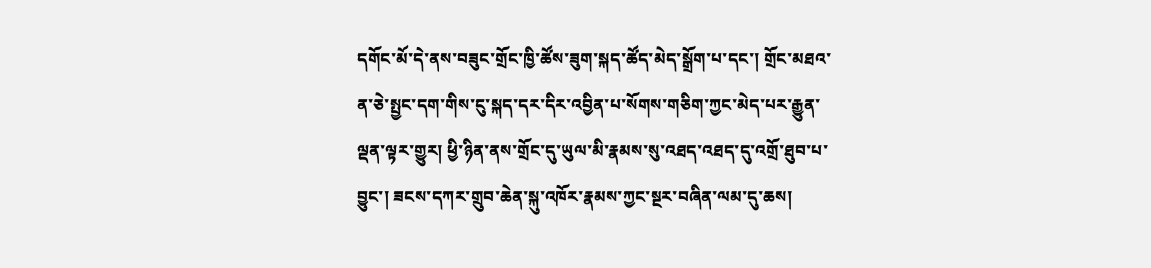དགོང་མོ་དེ་ནས་བཟུང་གྲོང་ཁྱི་ཚོས་ཟུག་སྐད་ཚོད་མེད་སྒྲོག་པ་དང་། གྲོང་མཐའ་ན་ཅེ་སྤྱང་དག་གིས་ངུ་སྐད་དར་དིར་འབྱིན་པ་སོགས་གཅིག་ཀྱང་མེད་པར་རྒྱུན་ལྡན་ལྟར་གྱུར། ཕྱི་ཉིན་ནས་གྲོང་དུ་ཡུལ་མི་རྣམས་སུ་འཐད་འཐད་དུ་འགྲོ་ཐུབ་པ་བྱུང་། ཟངས་དཀར་གྲུབ་ཆེན་སྐུ་འཁོར་རྣམས་ཀྱང་སྔར་བཞིན་ལམ་དུ་ཆས།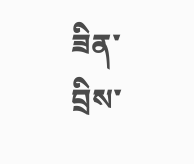ཟིན་བྲིས་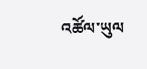འཚོལ་ཡུལ